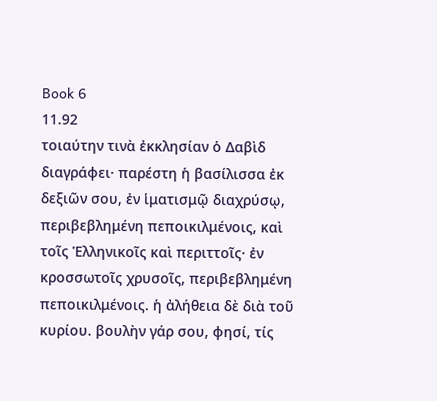Book 6
11.92
τοιαύτην τινὰ ἐκκλησίαν ὁ Δαβὶδ διαγράφει· παρέστη ἡ βασίλισσα ἐκ δεξιῶν σου, ἐν ἱματισμῷ διαχρύσῳ, περιβεβλημένη πεποικιλμένοις, καὶ τοῖς Ἑλληνικοῖς καὶ περιττοῖς· ἐν κροσσωτοῖς χρυσοῖς, περιβεβλημένη πεποικιλμένοις. ἡ ἀλήθεια δὲ διὰ τοῦ κυρίου. βουλὴν γάρ σου, φησί, τίς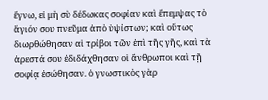ἔγνω, εἰ μὴ σὺ δέδωκας σοφίαν καὶ ἔπεμψας τὸ ἅγιόν σου πνεῦμα ἀπὸ ὑψίστων; καὶ οὕτως διωρθώθησαν αἱ τρίβοι τῶν ἐπὶ τῆς γῆς, καὶ τὰ ἀρεστά σου ἐδιδάχθησαν οἱ ἄνθρωποι καὶ τῇ σοφίᾳ ἐσώθησαν. ὁ γνωστικὸς γὰρ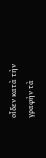οἶδεν κατὰ τὴν γραφὴν τὰ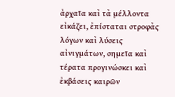ἀρχαῖα καὶ τὰ μέλλοντα εἰκάζει, ἐπίσταται στροφὰς λόγων καὶ λύσεις αἰνιγμάτων, σημεῖα καὶ τέρατα προγινώσκει καὶ ἐκβάσεις καιρῶν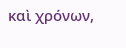καὶ χρόνων,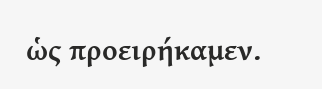ὡς προειρήκαμεν.